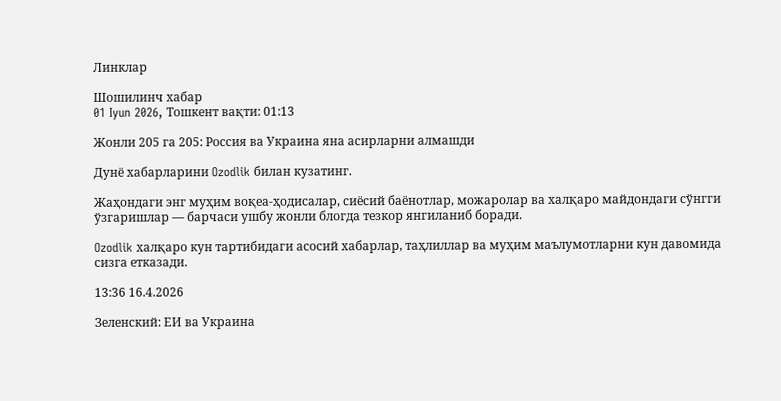Линклар

Шошилинч хабар
01 Iyun 2026, Тошкент вақти: 01:13

Жонли 205 га 205: Россия ва Украина яна асирларни алмашди

Дунё хабарларини Ozodlik билан кузатинг.

Жаҳондаги энг муҳим воқеа-ҳодисалар, сиёсий баёнотлар, можаролар ва халқаро майдондаги сўнгги ўзгаришлар — барчаси ушбу жонли блогда тезкор янгиланиб боради.

Ozodlik халқаро кун тартибидаги асосий хабарлар, таҳлиллар ва муҳим маълумотларни кун давомида сизга етказади.

13:36 16.4.2026

Зеленский: ЕИ ва Украина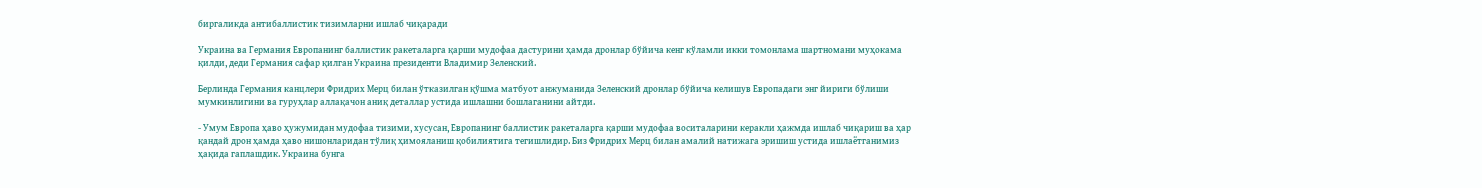биргаликда антибаллистик тизимларни ишлаб чиқаради

Украина ва Германия Европанинг баллистик ракеталарга қарши мудофаа дастурини ҳамда дронлар бўйича кенг кўламли икки томонлама шартномани муҳокама қилди, деди Германия сафар қилган Украина президенти Владимир Зеленский.

Берлинда Германия канцлери Фридрих Мерц билан ўтказилган қўшма матбуот анжуманида Зеленский дронлар бўйича келишув Европадаги энг йириги бўлиши мумкинлигини ва гуруҳлар аллақачон аниқ деталлар устида ишлашни бошлаганини айтди.

- Умум Европа ҳаво ҳужумидан мудофаа тизими, хусусан, Европанинг баллистик ракеталарга қарши мудофаа воситаларини керакли ҳажмда ишлаб чиқариш ва ҳар қандай дрон ҳамда ҳаво нишонларидан тўлиқ ҳимояланиш қобилиятига тегишлидир. Биз Фридрих Мерц билан амалий натижага эришиш устида ишлаётганимиз ҳақида гаплашдик. Украина бунга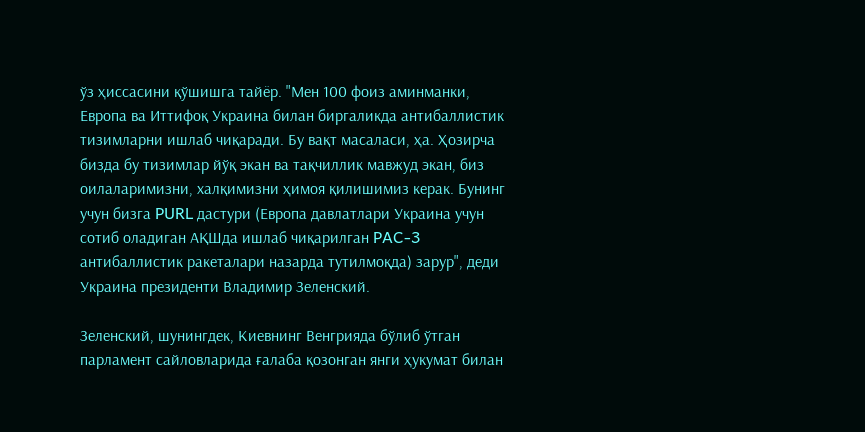ўз ҳиссасини қўшишга тайёр. "Мен 100 фоиз аминманки, Европа ва Иттифоқ Украина билан биргаликда антибаллистик тизимларни ишлаб чиқаради. Бу вақт масаласи, ҳа. Ҳозирча бизда бу тизимлар йўқ экан ва тақчиллик мавжуд экан, биз оилаларимизни, халқимизни ҳимоя қилишимиз керак. Бунинг учун бизга PURL дастури (Европа давлатлари Украина учун сотиб оладиган АҚШда ишлаб чиқарилган PAC-3 антибаллистик ракеталари назарда тутилмоқда) зарур", деди Украина президенти Владимир Зеленский.

Зеленский, шунингдек, Киевнинг Венгрияда бўлиб ўтган парламент сайловларида ғалаба қозонган янги ҳукумат билан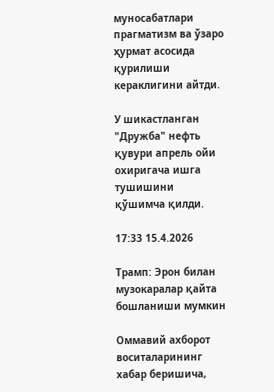муносабатлари прагматизм ва ўзаро ҳурмат асосида қурилиши кераклигини айтди.

У шикастланган "Дружба" нефть қувури апрель ойи охиригача ишга тушишини қўшимча қилди.

17:33 15.4.2026

Трамп: Эрон билан музокаралар қайта бошланиши мумкин

Оммавий ахборот воситаларининг хабар беришича,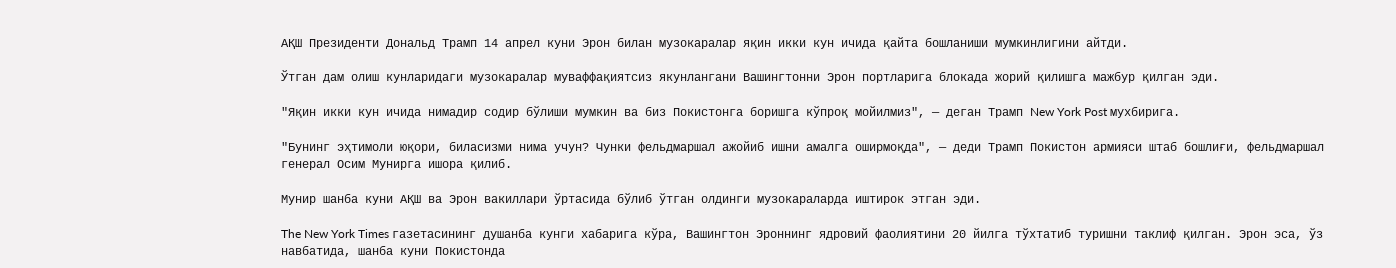АҚШ Президенти Дональд Трамп 14 апрел куни Эрон билан музокаралар яқин икки кун ичида қайта бошланиши мумкинлигини айтди.

Ўтган дам олиш кунларидаги музокаралар муваффақиятсиз якунлангани Вашингтонни Эрон портларига блокада жорий қилишга мажбур қилган эди.

"Яқин икки кун ичида нимадир содир бўлиши мумкин ва биз Покистонга боришга кўпроқ мойилмиз", — деган Трамп New York Post мухбирига.

"Бунинг эҳтимоли юқори, биласизми нима учун? Чунки фельдмаршал ажойиб ишни амалга оширмоқда", — деди Трамп Покистон армияси штаб бошлиғи, фельдмаршал генерал Осим Мунирга ишора қилиб.

Мунир шанба куни АҚШ ва Эрон вакиллари ўртасида бўлиб ўтган олдинги музокараларда иштирок этган эди.

The New York Times газетасининг душанба кунги хабарига кўра, Вашингтон Эроннинг ядровий фаолиятини 20 йилга тўхтатиб туришни таклиф қилган. Эрон эса, ўз навбатида, шанба куни Покистонда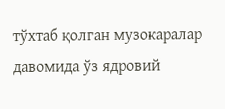тўхтаб қолган музокаралар давомида ўз ядровий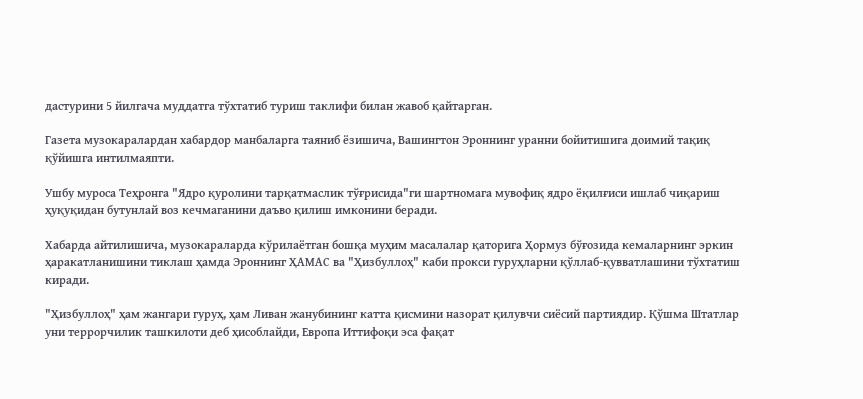дастурини 5 йилгача муддатга тўхтатиб туриш таклифи билан жавоб қайтарган.

Газета музокаралардан хабардор манбаларга таяниб ёзишича, Вашингтон Эроннинг уранни бойитишига доимий тақиқ қўйишга интилмаяпти.

Ушбу муроса Теҳронга "Ядро қуролини тарқатмаслик тўғрисида"ги шартномага мувофиқ ядро ёқилғиси ишлаб чиқариш ҳуқуқидан бутунлай воз кечмаганини даъво қилиш имконини беради.

Хабарда айтилишича, музокараларда кўрилаётган бошқа муҳим масалалар қаторига Ҳормуз бўғозида кемаларнинг эркин ҳаракатланишини тиклаш ҳамда Эроннинг ҲАМАС ва "Ҳизбуллоҳ" каби прокси гуруҳларни қўллаб-қувватлашини тўхтатиш киради.

"Ҳизбуллоҳ" ҳам жангари гуруҳ, ҳам Ливан жанубининг катта қисмини назорат қилувчи сиёсий партиядир. Қўшма Штатлар уни террорчилик ташкилоти деб ҳисоблайди, Европа Иттифоқи эса фақат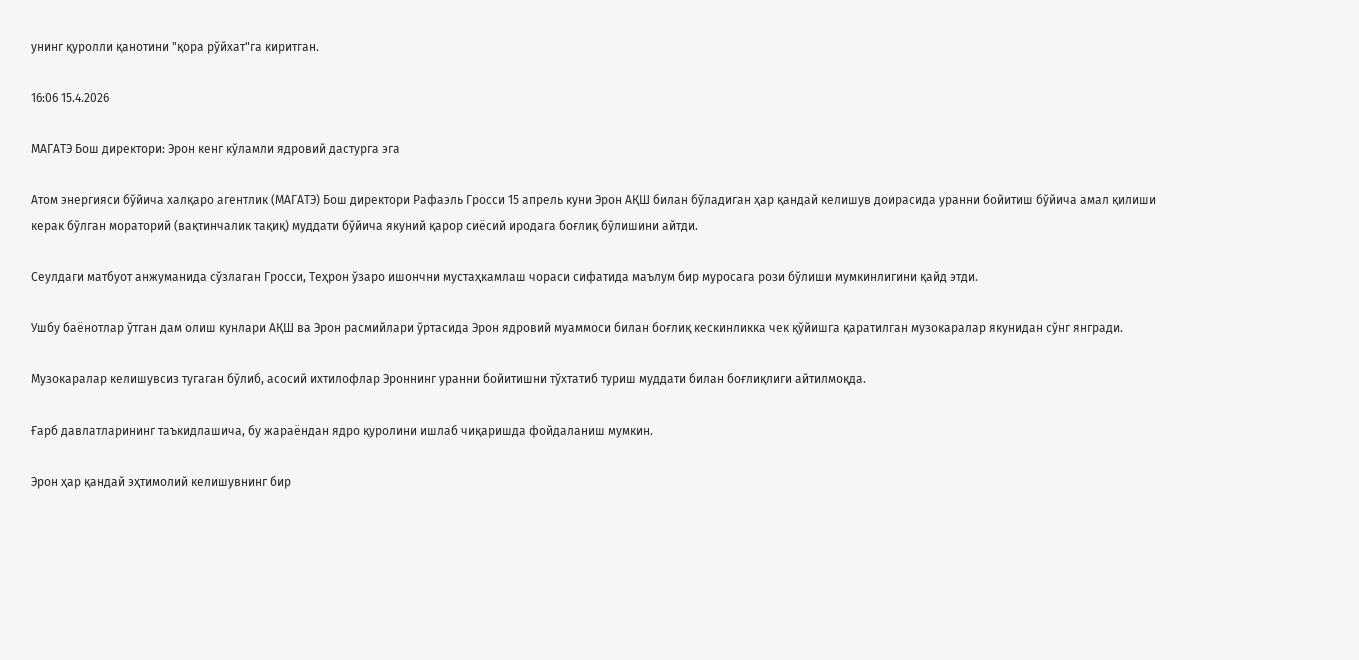унинг қуролли қанотини "қора рўйхат"га киритган.

16:06 15.4.2026

МАГАТЭ Бош директори: Эрон кенг кўламли ядровий дастурга эга

Атом энергияси бўйича халқаро агентлик (МАГАТЭ) Бош директори Рафаэль Гросси 15 апрель куни Эрон АҚШ билан бўладиган ҳар қандай келишув доирасида уранни бойитиш бўйича амал қилиши керак бўлган мораторий (вақтинчалик тақиқ) муддати бўйича якуний қарор сиёсий иродага боғлиқ бўлишини айтди.

Сеулдаги матбуот анжуманида сўзлаган Гросси, Теҳрон ўзаро ишончни мустаҳкамлаш чораси сифатида маълум бир муросага рози бўлиши мумкинлигини қайд этди.

Ушбу баёнотлар ўтган дам олиш кунлари АҚШ ва Эрон расмийлари ўртасида Эрон ядровий муаммоси билан боғлиқ кескинликка чек қўйишга қаратилган музокаралар якунидан сўнг янгради.

Музокаралар келишувсиз тугаган бўлиб, асосий ихтилофлар Эроннинг уранни бойитишни тўхтатиб туриш муддати билан боғлиқлиги айтилмоқда.

Ғарб давлатларининг таъкидлашича, бу жараёндан ядро қуролини ишлаб чиқаришда фойдаланиш мумкин.

Эрон ҳар қандай эҳтимолий келишувнинг бир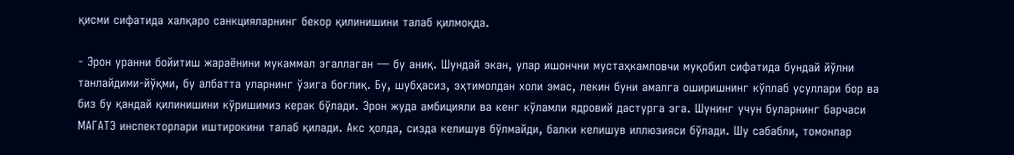қисми сифатида халқаро санкцияларнинг бекор қилинишини талаб қилмоқда.

- Эрон уранни бойитиш жараёнини мукаммал эгаллаган — бу аниқ. Шундай экан, улар ишончни мустаҳкамловчи муқобил сифатида бундай йўлни танлайдими-йўқми, бу албатта уларнинг ўзига боғлиқ. Бу, шубҳасиз, эҳтимолдан холи эмас, лекин буни амалга оширишнинг кўплаб усуллари бор ва биз бу қандай қилинишини кўришимиз керак бўлади. Эрон жуда амбицияли ва кенг кўламли ядровий дастурга эга. Шунинг учун буларнинг барчаси МАГАТЭ инспекторлари иштирокини талаб қилади. Акс ҳолда, сизда келишув бўлмайди, балки келишув иллюзияси бўлади. Шу сабабли, томонлар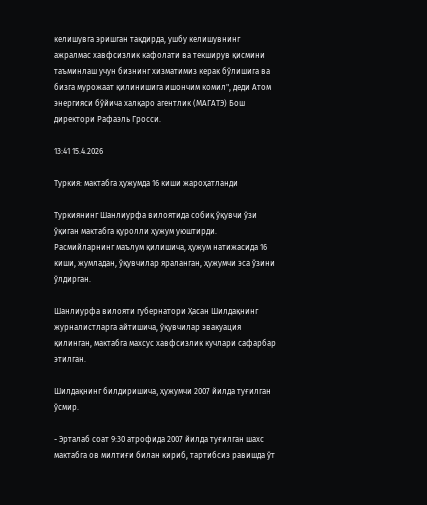келишувга эришган тақдирда, ушбу келишувнинг ажралмас хавфсизлик кафолати ва текширув қисмини таъминлаш учун бизнинг хизматимиз керак бўлишига ва бизга мурожаат қилинишига ишончим комил", деди Атом энергияси бўйича халқаро агентлик (МАГАТЭ) Бош директори Рафаэль Гросси.

13:41 15.4.2026

Туркия: мактабга ҳужумда 16 киши жароҳатланди

Туркиянинг Шанлиурфа вилоятида собиқ ўқувчи ўзи ўқиган мактабга қуролли ҳужум уюштирди. Расмийларнинг маълум қилишича, ҳужум натижасида 16 киши, жумладан, ўқувчилар яраланган, ҳужумчи эса ўзини ўлдирган.

Шанлиурфа вилояти губернатори Ҳасан Шилдақнинг журналистларга айтишича, ўқувчилар эвакуация қилинган, мактабга махсус хавфсизлик кучлари сафарбар этилган.

Шилдақнинг билдиришича¸ ҳужумчи 2007 йилда туғилган ўсмир.

- Эрталаб соат 9:30 атрофида 2007 йилда туғилган шахс мактабга ов милтиғи билан кириб, тартибсиз равишда ўт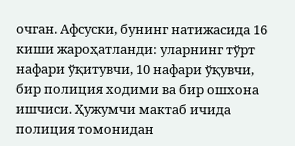очган. Афсуски, бунинг натижасида 16 киши жароҳатланди: уларнинг тўрт нафари ўқитувчи, 10 нафари ўқувчи, бир полиция ходими ва бир ошхона ишчиси. Ҳужумчи мактаб ичида полиция томонидан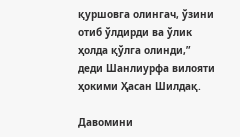қуршовга олингач, ўзини отиб ўлдирди ва ўлик ҳолда қўлга олинди,” деди Шанлиурфа вилояти ҳокими Ҳасан Шилдақ.

Давомини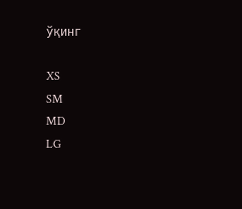ўқинг

XS
SM
MD
LG